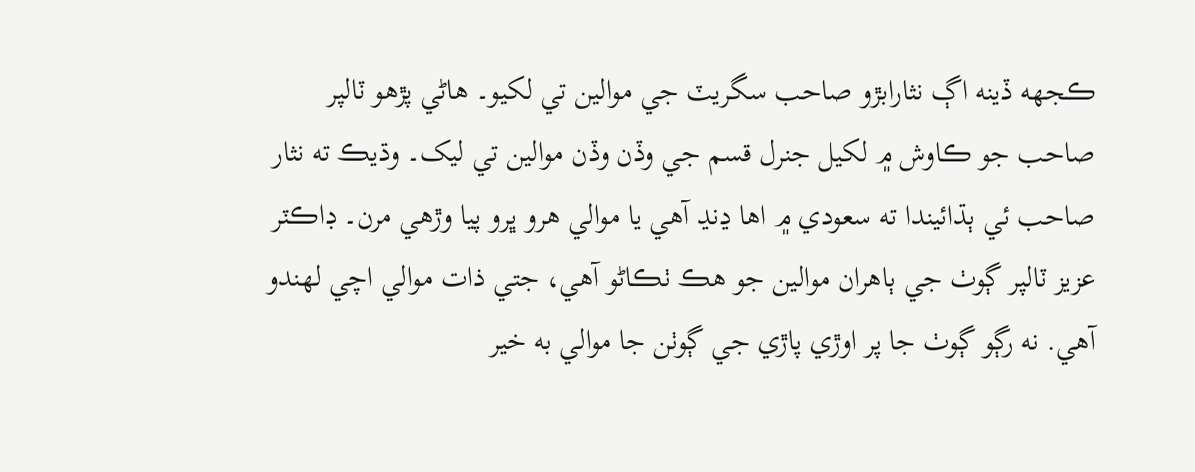ڪجهه ڏينه اڳ نثارابڙو صاحب سگريٽ جي موالين تي لکيو۔ هاڻي پڙهو ٽالپر صاحب جو ڪاوش ۾ لکيل جنرل قسم جي وڏن وڏن موالين تي ليک۔ وڌيڪ ته نثار صاحب ئي ٻڌائيندا ته سعودي ۾ اها ڍنڍ آهي يا موالي هرو ڀرو پيا وڙهي مرن۔ ڊاڪٽر عزيز ٽالپر ڳوٺ جي ٻاهران موالين جو هڪ ٺڪاڻو آهي، جتي ذات موالي اچي لهندو آهي. نه رڳو ڳوٺ جا پر اوڙي پاڙي جي ڳوٺن جا موالي به خير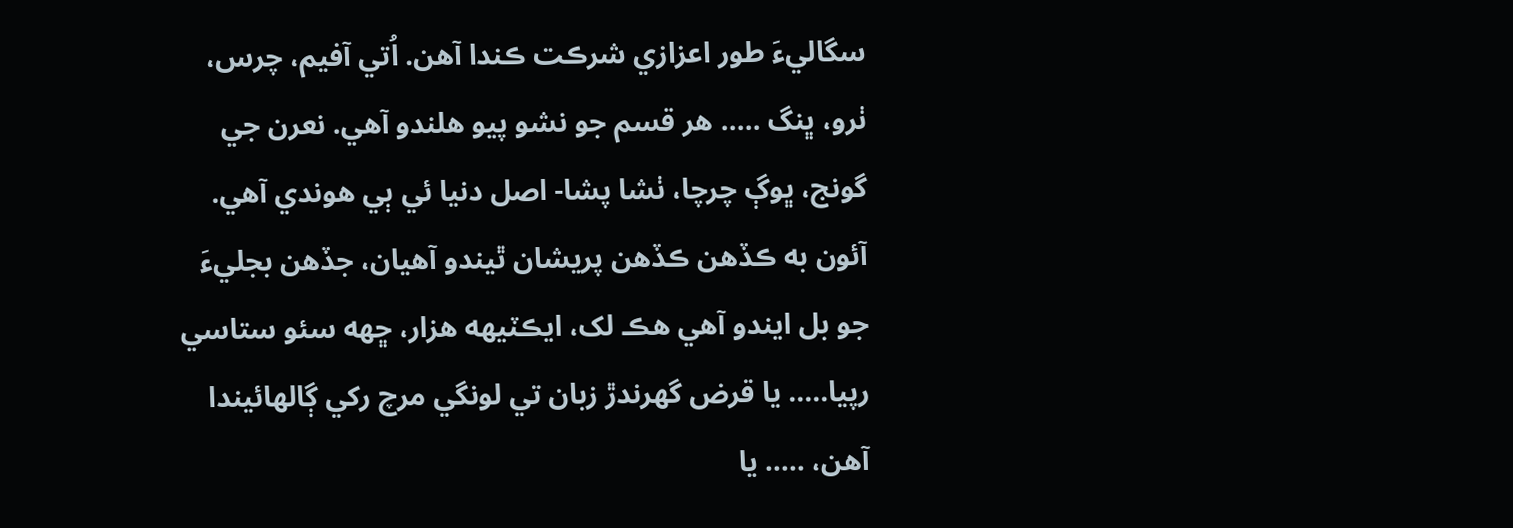سگاليءَ طور اعزازي شرڪت ڪندا آهن. اُتي آفيم، چرس، ٺرو، ڀنگ ..... هر قسم جو نشو پيو هلندو آهي. نعرن جي گونج، ڀوڳ چرچا، ٺشا پشا- اصل دنيا ئي ٻي هوندي آهي. آئون به ڪڏهن ڪڏهن پريشان ٿيندو آهيان، جڏهن بجليءَ جو بل ايندو آهي هڪ لک، ايڪٽيهه هزار، ڇهه سئو ستاسي رپيا..... يا قرض گهرندڙ زبان تي لونگي مرچ رکي ڳالهائيندا آهن، ..... يا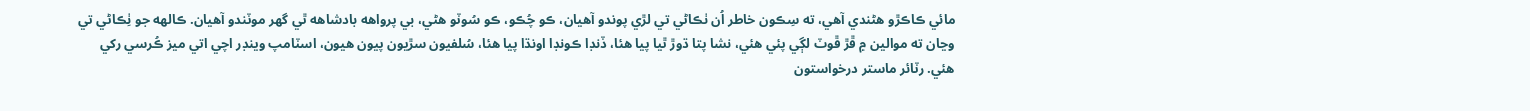مائي ڪاڪڙو هڻندي آهي، ته سِڪون خاطر اُن ٺڪاڻي تي لڙي پوندو آهيان، ڪو چُڪو، ڪو سُوٽو هڻي، بي پرواهه بادشاهه ٿي گهر موٽندو آهيان. ڪالهه جو ٺِڪاڻي تي وڃان ته موالين ۾ ڦڙ ڦوٽ لڳي پئي هئي، نشا پتا ڌوڙ ٿيا پيا هئا، ڏنڊا ڪونڊا اونڌا پيا هئا، سُلفيون سڙيون پيون هيون، اسٽامپ وينڊر اچي اتي ميز ڪُرسي رکي هئي. رٽائر ماستر درخواستون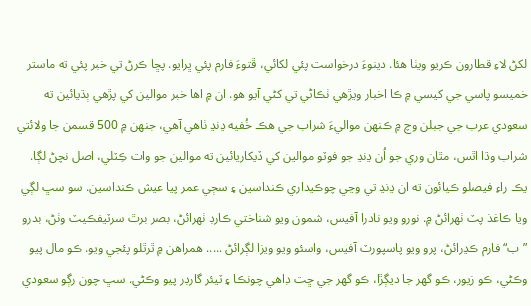لکڻ لاءِ قطارون ڪريو ويٺا هئا. دينوءَ درخواست پئي لکائي، ڦتوءَ فارم پئي ڀرايو. پڇا ڪرڻ تي خبر پئي ته ماستر خميسو پاسي جي کيسي ۾ ڪا اخبار ويڙهي ٺڪاڻي تي کڻي آيو هو. ان ۾ اها خبر موالين کي پڙهي ٻڌيائين ته سعودي عرب جي جبلن وچ ۾ ڪنهن مواليءَ شراب جي هڪ خُفيه ڍنڍ ٺاهي آهي، جنهن ۾ 500 قسمن جا ولائتي شراب وڌا اٿس، مٿان وري جو اُن ڍنڍ جو فوٽو موالين کي ڏيکاريائين ته موالين جو وات ڪِٽلي، اصل نچڻ لڳا. يڪ راءِ فيصلو ڪيائون ته ان ڍنڍ تي وڃي چوڪيداري ڪنداسين ۽ سڄي عمر پيا عيش ڪنداسين. سو سڀ لڳي ويا ڪاغذ پٽ ٺهرائڻ ۾. نورو ويو نادرا آفيس، شمون ويو شناختي ڪارڊ ٺهرائڻ، بصر برٿ سرٽيفڪيٽ وٺڻ، بدرو ”ب“ فارم ڪڍرائڻ، پرو ويو پاسپورٽ آفيس، واسئو ويو ويزا لڳرائڻ ..... همراهن ۾ ٿرٿلو پئجي ويو. ڪو مال پيو وڪڻي، ڪو زيور، ڪو گهر جا ديڳڙا، ڪو گهر جي ڇت ڊاهي چونڪا ۽ ٽيئر گارڊر پيو وڪڻي. سڀ چون رڳو سعودي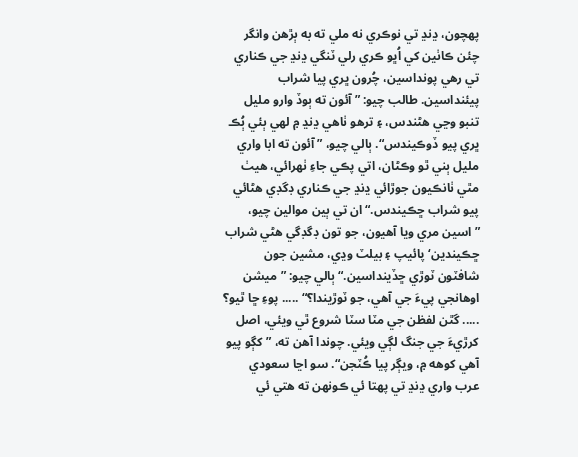پهچون، ڍنڍ تي نوڪري نه ملي ته به ٻڙهن وانگر چئن ڪاٺين کي اُڀو ڪري رلي ٽنگي ڍنڍ جي ڪناري تي رهي پونداسين، چُرون ڀري پيا شراب پيئنداسين. طالب چيو: ”آئون ته ٻوڏ وارو مليل تنبو وڃي هڻندس، ۽ ترهو ٺاهي ڍنڍ ۾ لهي ٻئي ٻُڪ ڀري پيو ڏوڪيندس“. ٻالي چيو، ”آئون ته ابا واري مليل ٻني ٿو وڪڻان، اتي پڪي جاءِ ٺهرائي، هيٺ مٿي ٺانڪيون جوڙائي ڍنڍ جي ڪناري ڊگڊي هڻائي پيو شراب ڇڪيندس.“ ان تي ٻين موالين چيو، ”اسين مري ويا آهيون، جو تون ڊگڊگي هڻي شراب ڇڪيندين‘ پائيپ ۽ بيلٽ وڍي، مشين جون شافٽون ٽوڙي ڇڏينداسين.“ ٻالي چيو: ”ميشن اوهانجي پيءَ جي آهي، جو ٽوڙيندا؟“ ..... پوءِ ڇا ٿيو؟ ..... گٿن لفظن جي مٽا سٽا شروع ٿي ويئي، اصل کرڙيءَ جي جنگ لڳي ويئي. چوندا آهن ته، ”کڳو پيو آهي کوهه ۾، ويڳر پيا ڪُٽجن“. سو اڃا سعودي عرب واري ڍنڍ تي پهتا ئي ڪونهن ته هتي ئي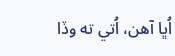اُڀا آهن، اُتي ته وڏا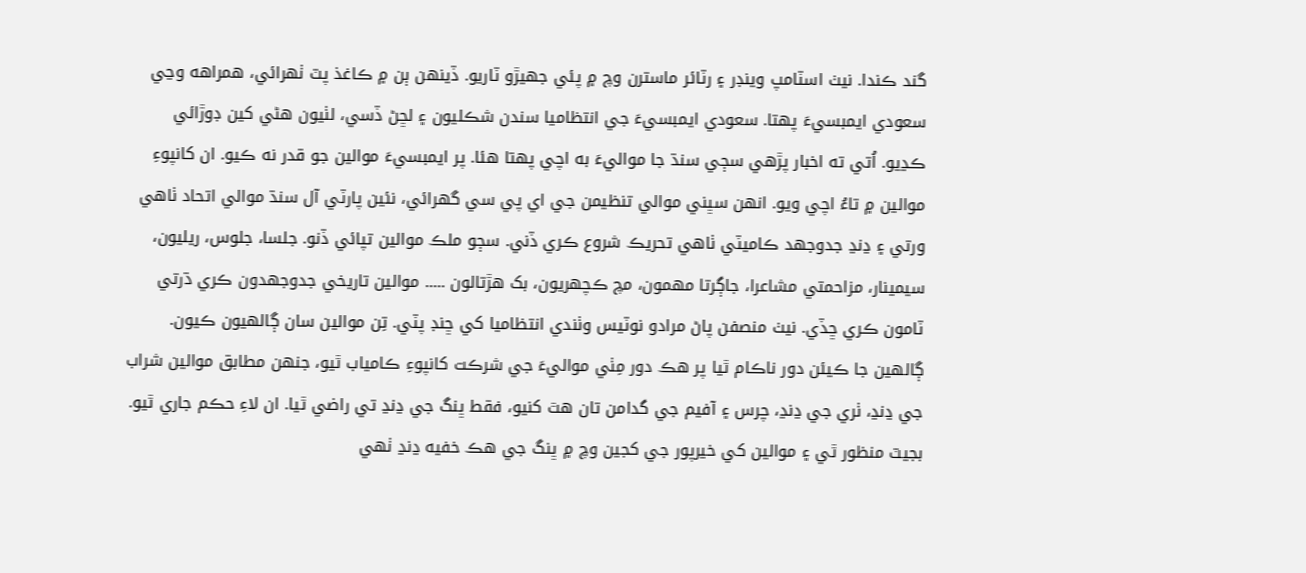گند ڪندا. نيٺ اسٽامپ وينڊر ۽ رٽائر ماسترن وچ ۾ پئي جهيڙو ٽاريو. ڏينهن ٻن ۾ ڪاغذ پٽ ٺهرائي، همراهه وڃي سعودي ايمبسيءَ پهتا. سعودي ايمبسيءَ جي انتظاميا سندن شڪليون ۽ لڇڻ ڏسي، لٺيون هڻي کين ڊوڙائي ڪڍيو. اُتي ته اخبار پڙهي سڄي سنڌ جا مواليءَ به اچي پهتا هئا. پر ايمبسيءَ موالين جو قدر نه ڪيو. ان کانپوءِ موالين ۾ تاءُ اچي ويو. انهن سڀني موالي تنظيمن جي اي پي سي گهرائي، نئين پارٽي آل سنڌ موالي اتحاد ٺاهي ورتي ۽ ڍنڍ جدوجهد ڪاميٽي ٺاهي تحريڪ شروع ڪري ڏني. سڄو ملڪ موالين تپائي ڏنو. جلسا، جلوس، ريليون، سيمينار، مزاحمتي مشاعرا، جاڳرتا مهمون، مچ ڪچهريون، بک هڙتالون ..... موالين تاريخي جدوجهدون ڪري ڌرتي ٽامون ڪري ڇڏي. نيٺ منصفن پاڻ مرادو نوٽيس وٺندي انتظاميا کي ڇنڊ پٽي. تِن موالين سان ڳالهيون ڪيون. ڳالهين جا ڪيئن دور ناڪام ٿيا پر هڪ دور مِٺي مواليءَ جي شرڪت کانپوءِ ڪامياب ٿيو، جنهن مطابق موالين شراب جي ڍنڍ، ٺري جي ڍنڍ، چرس ۽ آفيم جي گدامن تان هٿ کنيو، فقط ڀنگ جي ڍنڍ تي راضي ٿيا. ان لاءِ حڪم جاري ٿيو. بجيٽ منظور ٿي ۽ موالين کي خيرپور جي کجين وچ ۾ ڀنگ جي هڪ خفيه ڍنڍ ٺهي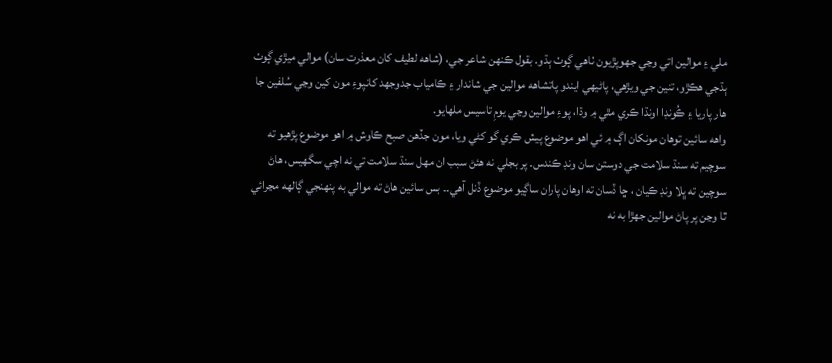ملي ۽ موالين اتي وڃي جهوپڙيون ٺاهي ڳوٺ ٻڌو. بقول ڪنهن شاعر جي، (شاهه لطيف کان معذرت سان) موالي ميڙي ڳوٺ ٻڌجي هڪڙو، تنين جي ويڙهي، پاڻيهي ايندو پاتشاهه موالين جي شاندار ۽ ڪامياب جدوجهد کانپوءِ مون کين وڃي سُلفين جا هار پاريا ۽ ڪُونڊا اونڌا ڪري مٿي ۾ وڌا، پوءِ موالين وڃي يومِ تاسيس ملهايو.
واهه سائين توهان مونکان اڳ ۾ ئي اهو موضوع پيش ڪري گو کڻي ويا، مون جڏهن صبح ڪاوش ۾ اهو موضوع پڙهيو ته سوچيم ته سنڌ سلامت جي دوستن سان ونڊ ڪندس۔ پر بجلي نه هئڻ سبب ان مهل سنڌ سلامت تي نه اچي سگهيس، هاڻ سوچين ته ڀلا ونڊ ڪيان ، ڇا ڏسان ته اوهان پاران ساڳيو موضوع ڏنل آهي۔۔ بس سائين هاڻ ته موالي به پنهنجي ڳالهه مڃرائي ٿا وڃن پر پاڻ موالين جهڙا به نه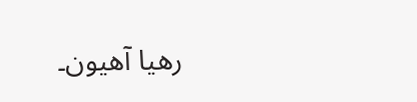رهيا آهيون۔